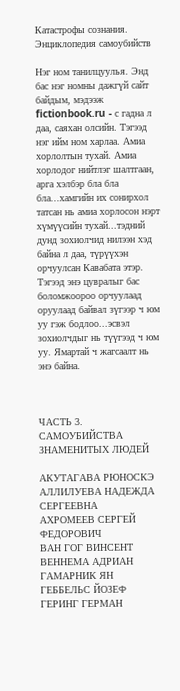Катастрофы сознания. Энциклопедия самоубийств

Нэг ном танилцуулья. Энд бас нэг номны дажгүй сайт байдым, мэдээж fictionbook.ru - с гадна л даа, саяхан олсийн. Тэгээд нэг ийм ном харлаа. Амиа хорлолтын тухай. Амиа хорлодог нийтлэг шалтгаан, арга хэлбэр бла бла бла...хамгийн их сонирхол татсан нь амиа хорлосон нэрт хүмүүсийн тухай...тэдний дунд зохиолчид нилээн хэд байна л даа, түрүүхэн орчуулсан Кавабата этэр. Тэгээд энэ цувралыг бас боломжоороо орчуулаад оруулаад байвал зүгээр ч юм уу гэж бодлоо...эсвэл зохиолчдыг нь түүгээд ч юм уу. Ямартай ч жагсаалт нь энэ байна.



ЧАСТЬ 3. САМОУБИЙСТВА ЗНАМЕНИТЫХ ЛЮДЕЙ

АКУТАГАВА РЮНОСКЭ
АЛЛИЛУЕВА НАДЕЖДА СЕРГЕЕВНА
АХРОМЕЕВ СЕРГЕЙ ФЕДОРОВИЧ
ВАН ГОГ ВИНСЕНТ
ВЕННЕМА АДРИАН
ГАМАРНИК ЯН
ГЕББЕЛЬС ЙОЗЕФ
ГЕРИНГ ГЕРМАН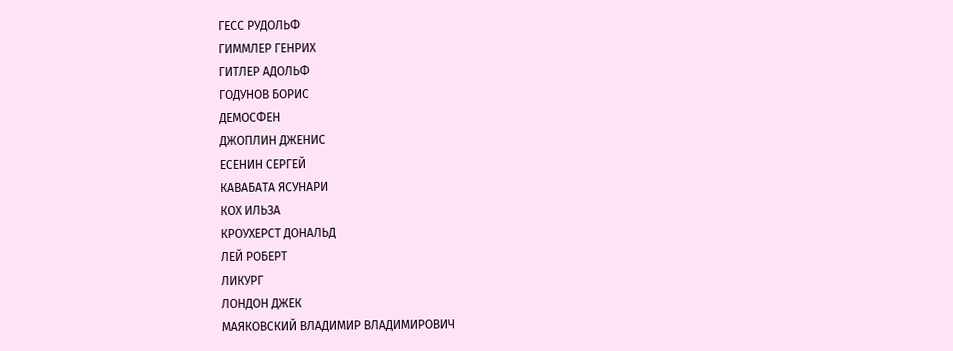ГЕСС РУДОЛЬФ
ГИММЛЕР ГЕНРИХ
ГИТЛЕР АДОЛЬФ
ГОДУНОВ БОРИС
ДЕМОСФЕН
ДЖОПЛИН ДЖЕНИС
ЕСЕНИН СЕРГЕЙ
КАВАБАТА ЯСУНАРИ
КОХ ИЛЬЗА
КРОУХЕРСТ ДОНАЛЬД
ЛЕЙ РОБЕРТ
ЛИКУРГ
ЛОНДОН ДЖЕК
МАЯКОВСКИЙ ВЛАДИМИР ВЛАДИМИРОВИЧ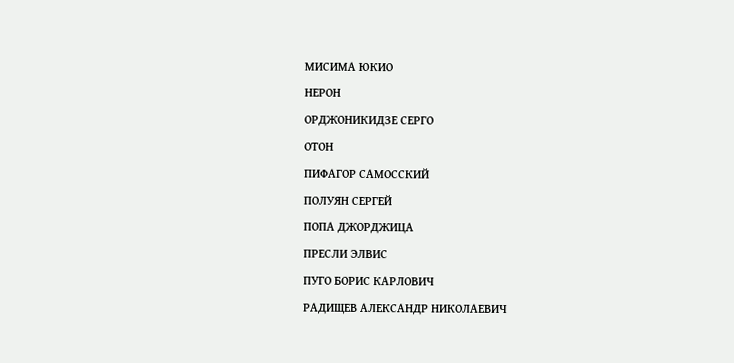МИСИМА ЮКИО
НЕРОН
ОРДЖОНИКИДЗЕ СЕРГО
ОТОН
ПИФАГОР САМОССКИЙ
ПОЛУЯН СЕРГЕЙ
ПОПА ДЖОРДЖИЦА
ПРЕСЛИ ЭЛВИС
ПУГО БОРИС КАРЛОВИЧ
РАДИЩЕВ АЛЕКСАНДР НИКОЛАЕВИЧ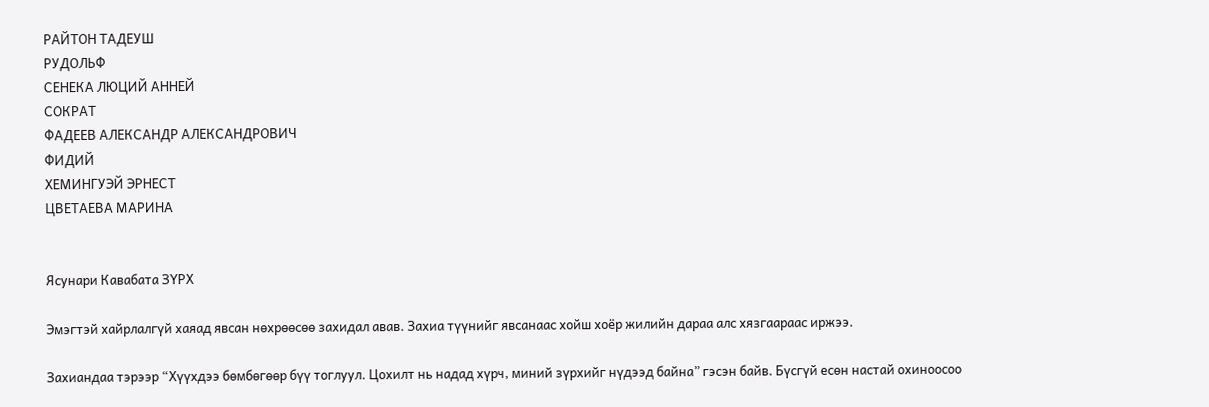РАЙТОН ТАДЕУШ
РУДОЛЬФ
СЕНЕКА ЛЮЦИЙ АННЕЙ
СОКРАТ
ФАДЕЕВ АЛЕКСАНДР АЛЕКСАНДРОВИЧ
ФИДИЙ
ХЕМИНГУЭЙ ЭРНЕСТ
ЦВЕТАЕВА МАРИНА


Ясунари Кавабата ЗҮРХ

Эмэгтэй хайрлалгүй хаяад явсан нөхрөөсөө захидал авав. Захиа түүнийг явсанаас хойш хоёр жилийн дараа алс хязгаараас иржээ.

Захиандаа тэрээр “Хүүхдээ бөмбөгөөр бүү тоглуул. Цохилт нь надад хүрч, миний зүрхийг нүдээд байна” гэсэн байв. Бүсгүй есөн настай охиноосоо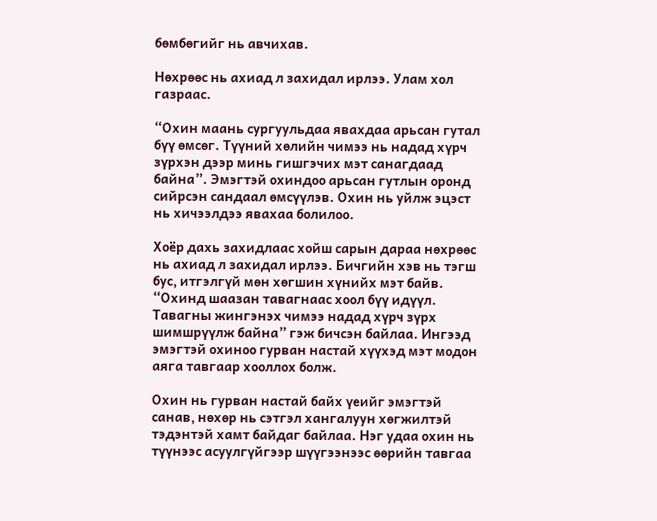бөмбөгийг нь авчихав.

Нөхрөөс нь ахиад л захидал ирлээ. Улам хол газраас.

“Охин маань сургуульдаа явахдаа арьсан гутал бүү өмсөг. Түүний хөлийн чимээ нь надад хүрч зүрхэн дээр минь гишгэчих мэт санагдаад байна”. Эмэгтэй охиндоо арьсан гутлын оронд сийрсэн сандаал өмсүүлэв. Охин нь уйлж эцэст нь хичээлдээ явахаа болилоо.

Хоёр дахь захидлаас хойш сарын дараа нөхрөөс нь ахиад л захидал ирлээ. Бичгийн хэв нь тэгш бус, итгэлгүй мөн хөгшин хүнийх мэт байв. “Охинд шаазан тавагнаас хоол бүү идүүл. Тавагны жингэнэх чимээ надад хүрч зүрх шимшрүүлж байна” гэж бичсэн байлаа. Ингээд эмэгтэй охиноо гурван настай хүүхэд мэт модон аяга тавгаар хооллох болж.

Охин нь гурван настай байх үеийг эмэгтэй санав, нөхөр нь сэтгэл хангалуун хөгжилтэй тэдэнтэй хамт байдаг байлаа. Нэг удаа охин нь түүнээс асуулгүйгээр шүүгээнээс өөрийн тавгаа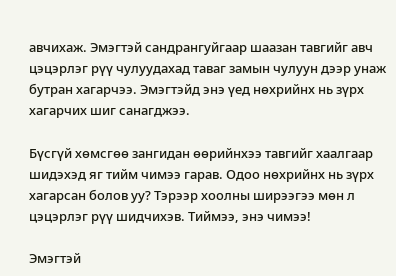авчихаж. Эмэгтэй сандрангуйгаар шаазан тавгийг авч цэцэрлэг рүү чулуудахад таваг замын чулуун дээр унаж бутран хагарчээ. Эмэгтэйд энэ үед нөхрийнх нь зүрх хагарчих шиг санагджээ.

Бүсгүй хөмсгөө зангидан өөрийнхээ тавгийг хаалгаар шидэхэд яг тийм чимээ гарав. Одоо нөхрийнх нь зүрх хагарсан болов уу? Тэрээр хоолны ширээгээ мөн л цэцэрлэг рүү шидчихэв. Тиймээ, энэ чимээ!

Эмэгтэй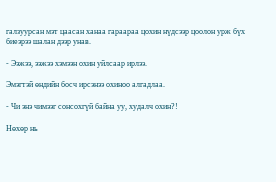галзуурсан мэт цаасан ханаа гараараа цохин нүдсээр цоолон урж бүх биеэрээ шалан дээр унав.

- Ээжээ, ээжээ хэмээн охин уйлсаар ирлээ.

Эмэгтэй өндийн босч ирсэнээ охиноо алгадлаа.

- Чи энэ чимээг сонсохгүй байна уу, худалч охин?!

Нөхөр нь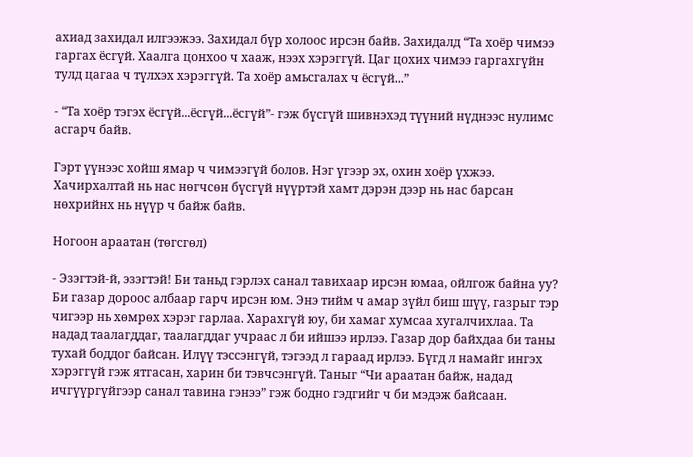ахиад захидал илгээжээ. Захидал бүр холоос ирсэн байв. Захидалд “Та хоёр чимээ гаргах ёсгүй. Хаалга цонхоо ч хааж, нээх хэрэггүй. Цаг цохих чимээ гаргахгүйн тулд цагаа ч түлхэх хэрэггүй. Та хоёр амьсгалах ч ёсгүй...”

- “Та хоёр тэгэх ёсгүй...ёсгүй...ёсгүй”- гэж бүсгүй шивнэхэд түүний нүднээс нулимс асгарч байв.

Гэрт үүнээс хойш ямар ч чимээгүй болов. Нэг үгээр эх, охин хоёр үхжээ. Хачирхалтай нь нас нөгчсөн бүсгүй нүүртэй хамт дэрэн дээр нь нас барсан нөхрийнх нь нүүр ч байж байв.

Ногоон араатан (төгсгөл)

- Эзэгтэй-й, эзэгтэй! Би таньд гэрлэх санал тавихаар ирсэн юмаа, ойлгож байна уу? Би газар дороос албаар гарч ирсэн юм. Энэ тийм ч амар зүйл биш шүү, газрыг тэр чигээр нь хөмрөх хэрэг гарлаа. Харахгүй юу, би хамаг хумсаа хугалчихлаа. Та надад таалагддаг, таалагддаг учраас л би ийшээ ирлээ. Газар дор байхдаа би таны тухай боддог байсан. Илүү тэссэнгүй, тэгээд л гараад ирлээ. Бүгд л намайг ингэх хэрэггүй гэж ятгасан, харин би тэвчсэнгүй. Таныг “Чи араатан байж, надад ичгүүргүйгээр санал тавина гэнээ” гэж бодно гэдгийг ч би мэдэж байсаан.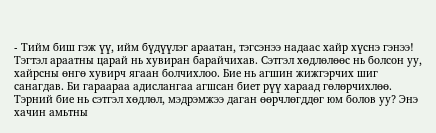- Тийм биш гэж үү, ийм бүдүүлэг араатан, тэгсэнээ надаас хайр хүснэ гэнээ!
Тэгтэл араатны царай нь хувиран барайчихав. Сэтгэл хөдлөлөөс нь болсон уу, хайрсны өнгө хувирч ягаан болчихлоо. Бие нь агшин жижгэрчих шиг санагдав. Би гараараа адислангаа агшсан биет рүү хараад гөлөрчихлөө. Тэрний бие нь сэтгэл хөдлөл, мэдрэмжээ даган өөрчлөгддөг юм болов уу? Энэ хачин амьтны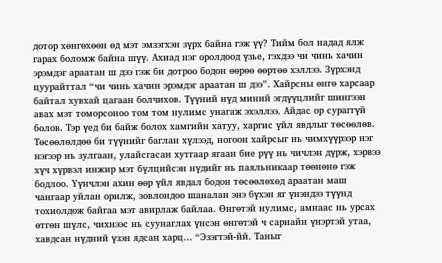дотор хөнгөхөөн өд мэт эмзэгхэн зүрх байна гэж үү? Тийм бол надад ялж гарах боломж байна шүү. Ахиад нэг оролдоод үзье, гэхдээ чи чинь хачин эрэмдэг араатан ш дээ гэж би дотроо бодон өөрөө өөртөө хэллээ. Зүрхэнд цуурайттал “чи чинь хачин эрэмдэг араатан ш дээ”. Хайрсны өнгө харсаар байтал хувхай цагаан болчихов. Түүний нүд миний эгдүүцлийг шингээн авах мэт томорсоноо том том нулимс унагаж эхэллээ. Айдас ор сураггүй болов. Тэр үед би байж болох хамгийн хатуу, харгис үйл явдлыг төсөөлөв. Төсөөлөлдөө би түүнийг баглан хүлээд, ногоон хайрсыг нь чимхүүрээр нэг нэгээр нь зулгаан, улайсгасан хутгаар ягаан бие рүү нь чичлэн дүрж, хэрвээ хүч хүрвэл инжир мэт бүлцийсэн нүдийг нь паяльникаар төөнөнө гэж бодлоо. Үүнчлэн ахин өөр үйл явдал бодон төсөөлөхөд араатан маш чангаар уйлан орилж, зовлондоо шаналан энэ бүхэн яг үнэндээ түүнд тохиолдож байгаа мэт авирлаж байлаа. Өнгөтэй нулимс, амнаас нь урсах өтгөн шүлс, чихнээс нь суунаглах үнсэн өнгөтэй ч сарнайн үнэртэй утаа, хавдсан нүдний үзэн ядсан харц... “Эзэгтэй-йй. Таныг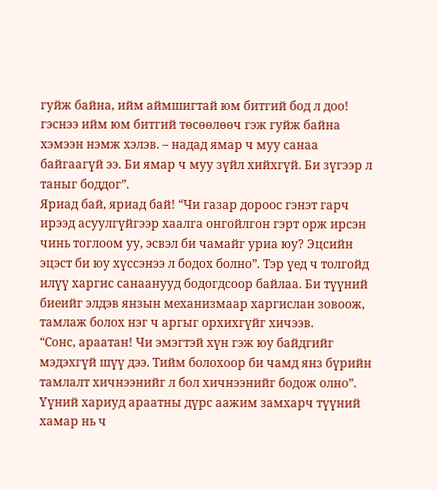гуйж байна, ийм аймшигтай юм битгий бод л доо! гэснээ ийм юм битгий төсөөлөөч гэж гуйж байна хэмээн нэмж хэлэв. – надад ямар ч муу санаа байгаагүй ээ. Би ямар ч муу зүйл хийхгүй. Би зүгээр л таныг боддог”.
Яриад бай, яриад бай! “Чи газар дороос гэнэт гарч ирээд асуулгүйгээр хаалга онгойлгон гэрт орж ирсэн чинь тоглоом уу, эсвэл би чамайг уриа юу? Эцсийн эцэст би юу хүссэнээ л бодох болно”. Тэр үед ч толгойд илүү харгис санаанууд бодогдсоор байлаа. Би түүний биеийг элдэв янзын механизмаар харгислан зовоож, тамлаж болох нэг ч аргыг орхихгүйг хичээв.
“Сонс, араатан! Чи эмэгтэй хүн гэж юу байдгийг мэдэхгүй шүү дээ. Тийм болохоор би чамд янз бүрийн тамлалт хичнээнийг л бол хичнээнийг бодож олно”. Үүний хариуд араатны дүрс аажим замхарч түүний хамар нь ч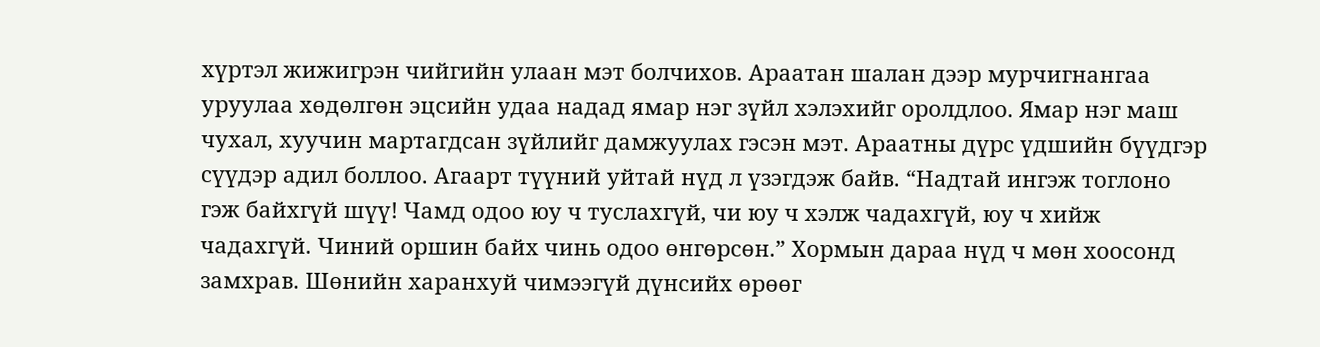хүртэл жижигрэн чийгийн улаан мэт болчихов. Араатан шалан дээр мурчигнангаа уруулаа хөдөлгөн эцсийн удаа надад ямар нэг зүйл хэлэхийг оролдлоо. Ямар нэг маш чухал, хуучин мартагдсан зүйлийг дамжуулах гэсэн мэт. Араатны дүрс үдшийн бүүдгэр сүүдэр адил боллоо. Агаарт түүний уйтай нүд л үзэгдэж байв. “Надтай ингэж тоглоно гэж байхгүй шүү! Чамд одоо юу ч туслахгүй, чи юу ч хэлж чадахгүй, юу ч хийж чадахгүй. Чиний оршин байх чинь одоо өнгөрсөн.” Хормын дараа нүд ч мөн хоосонд замхрав. Шөнийн харанхуй чимээгүй дүнсийх өрөөг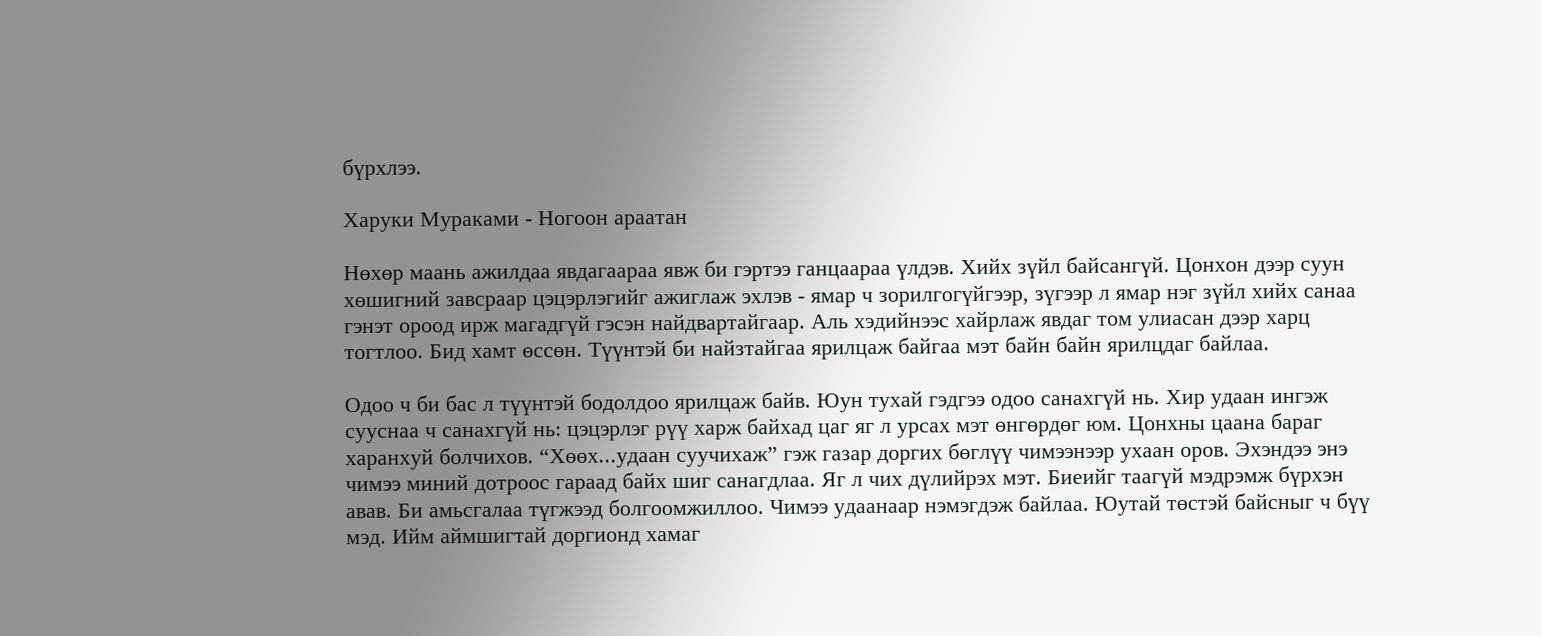бүрхлээ.

Харуки Мураками - Ногоон араатан

Нөхөр маань ажилдаа явдагаараа явж би гэртээ ганцаараа үлдэв. Хийх зүйл байсангүй. Цонхон дээр суун хөшигний завсраар цэцэрлэгийг ажиглаж эхлэв - ямар ч зорилгогүйгээр, зүгээр л ямар нэг зүйл хийх санаа гэнэт ороод ирж магадгүй гэсэн найдвартайгаар. Аль хэдийнээс хайрлаж явдаг том улиасан дээр харц тогтлоо. Бид хамт өссөн. Түүнтэй би найзтайгаа ярилцаж байгаа мэт байн байн ярилцдаг байлаа.

Одоо ч би бас л түүнтэй бодолдоо ярилцаж байв. Юун тухай гэдгээ одоо санахгүй нь. Хир удаан ингэж сууснаа ч санахгүй нь: цэцэрлэг рүү харж байхад цаг яг л урсах мэт өнгөрдөг юм. Цонхны цаана бараг харанхуй болчихов. “Хөөх...удаан суучихаж” гэж газар доргих бөглүү чимээнээр ухаан оров. Эхэндээ энэ чимээ миний дотроос гараад байх шиг санагдлаа. Яг л чих дүлийрэх мэт. Биеийг таагүй мэдрэмж бүрхэн авав. Би амьсгалаа түгжээд болгоомжиллоо. Чимээ удаанаар нэмэгдэж байлаа. Юутай төстэй байсныг ч бүү мэд. Ийм аймшигтай доргионд хамаг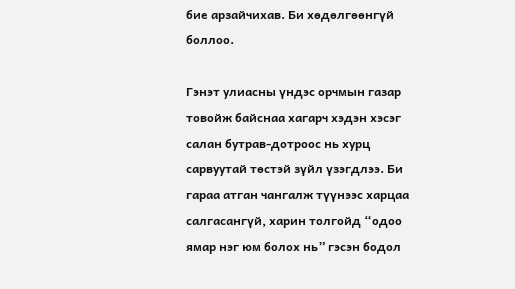бие арзайчихав. Би хөдөлгөөнгүй боллоо.

Гэнэт улиасны үндэс орчмын газар товойж байснаа хагарч хэдэн хэсэг салан бутрав-дотроос нь хурц сарвуутай төстэй зүйл үзэгдлээ. Би гараа атган чангалж түүнээс харцаа салгасангүй, харин толгойд “одоо ямар нэг юм болох нь” гэсэн бодол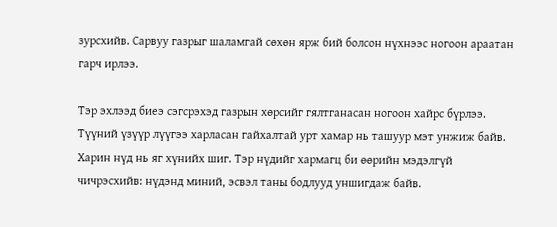зурсхийв. Сарвуу газрыг шаламгай сөхөн ярж бий болсон нүхнээс ногоон араатан гарч ирлээ.

Тэр эхлээд биеэ сэгсрэхэд газрын хөрсийг гялтганасан ногоон хайрс бүрлээ. Түүний үзүүр лүүгээ харласан гайхалтай урт хамар нь ташуур мэт унжиж байв. Харин нүд нь яг хүнийх шиг. Тэр нүдийг хармагц би өөрийн мэдэлгүй чичрэсхийв: нүдэнд миний, эсвэл таны бодлууд уншигдаж байв.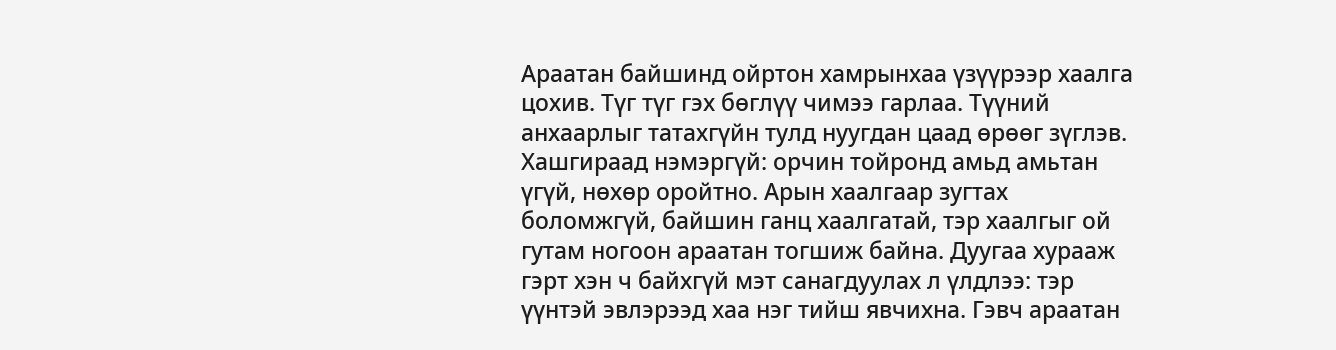Араатан байшинд ойртон хамрынхаа үзүүрээр хаалга цохив. Түг түг гэх бөглүү чимээ гарлаа. Түүний анхаарлыг татахгүйн тулд нуугдан цаад өрөөг зүглэв. Хашгираад нэмэргүй: орчин тойронд амьд амьтан үгүй, нөхөр оройтно. Арын хаалгаар зугтах боломжгүй, байшин ганц хаалгатай, тэр хаалгыг ой гутам ногоон араатан тогшиж байна. Дуугаа хурааж гэрт хэн ч байхгүй мэт санагдуулах л үлдлээ: тэр үүнтэй эвлэрээд хаа нэг тийш явчихна. Гэвч араатан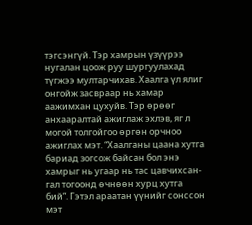тэгсэнгүй. Тэр хамрын үзүүрээ нугалан цоож руу шургуулахад түгжээ мултарчихав. Хаалга үл ялиг онгойж засвраар нь хамар аажимхан цухуйв. Тэр өрөөг анхааралтай ажиглаж эхлэв, яг л могой толгойгоо өргөн орчноо ажиглах мэт. “Хаалганы цаана хутга бариад зогсож байсан бол энэ хамрыг нь угаар нь тас цавчихсан- гал тогоонд өчнөөн хурц хутга бий”. Гэтэл араатан үүнийг сонссон мэт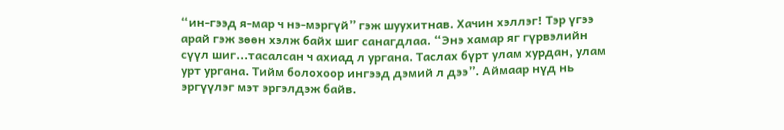“ин-гээд я-мар ч нэ-мэргүй” гэж шуухитнав. Хачин хэллэг! Тэр үгээ арай гэж зөөн хэлж байх шиг санагдлаа. “Энэ хамар яг гүрвэлийн сүүл шиг...тасалсан ч ахиад л ургана. Таслах бүрт улам хурдан, улам урт ургана. Тийм болохоор ингээд дэмий л дээ”. Аймаар нүд нь эргүүлэг мэт эргэлдэж байв.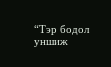“Тэр бодол уншиж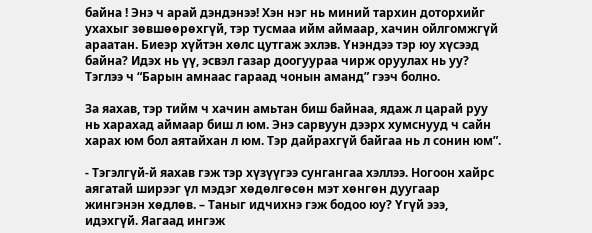байна ! Энэ ч арай дэндэнээ! Хэн нэг нь миний тархин доторхийг ухахыг зөвшөөрөхгүй, тэр тусмаа ийм аймаар, хачин ойлгомжгүй араатан. Биеэр хүйтэн хөлс цутгаж эхлэв. Үнэндээ тэр юу хүсээд байна? Идэх нь үү, эсвэл газар доогуураа чирж оруулах нь уу? Тэглээ ч “Барын амнаас гараад чонын аманд” гээч болно.

За яахав, тэр тийм ч хачин амьтан биш байнаа, ядаж л царай руу нь харахад аймаар биш л юм. Энэ сарвуун дээрх хумснууд ч сайн харах юм бол аятайхан л юм. Тэр дайрахгүй байгаа нь л сонин юм”.

- Тэгэлгүй-й яахав гэж тэр хүзүүгээ сунгангаа хэллээ. Ногоон хайрс аягатай ширээг үл мэдэг хөдөлгөсөн мэт хөнгөн дуугаар жингэнэн хөдлөв. – Таныг идчихнэ гэж бодоо юу? Үгүй эээ, идэхгүй. Яагаад ингэж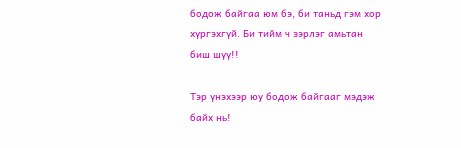бодож байгаа юм бэ, би таньд гэм хор хүргэхгүй. Би тийм ч зэрлэг амьтан биш шүү!!

Тэр үнэхээр юу бодож байгааг мэдэж байх нь!